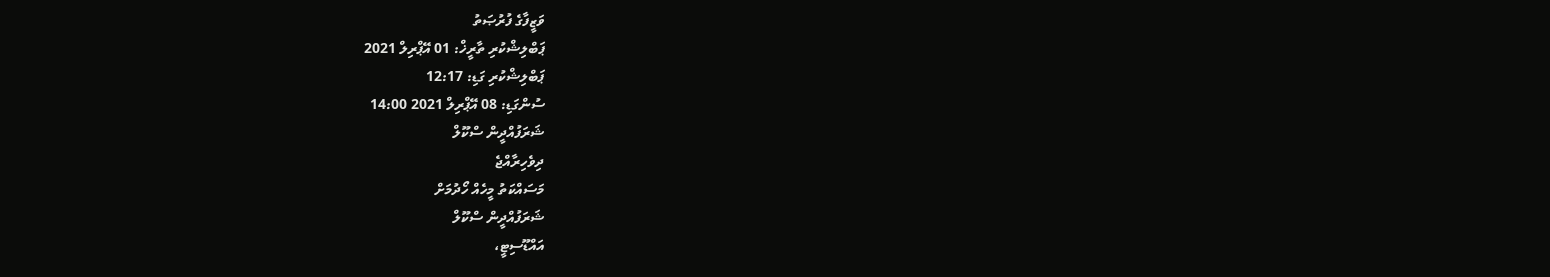ވަޒީފާގެ ފުރުޞަތު
ޕަބްލިޝްކުރި ތާރީޚް: 01 އޭޕްރިލް 2021
ޕަބްލިޝްކުރި ގަޑި: 12:17
ސުންގަޑި: 08 އޭޕްރިލް 2021 14:00
ޝަރަފުއްދީން ސްކޫލް
ދިވެހިރާއްޖެ
މަސައްކަތު މީހެއް ހޯދުމަށް
ޝަރަފުއްދީން ސްކޫލް
އައްޑޫސިޓީ،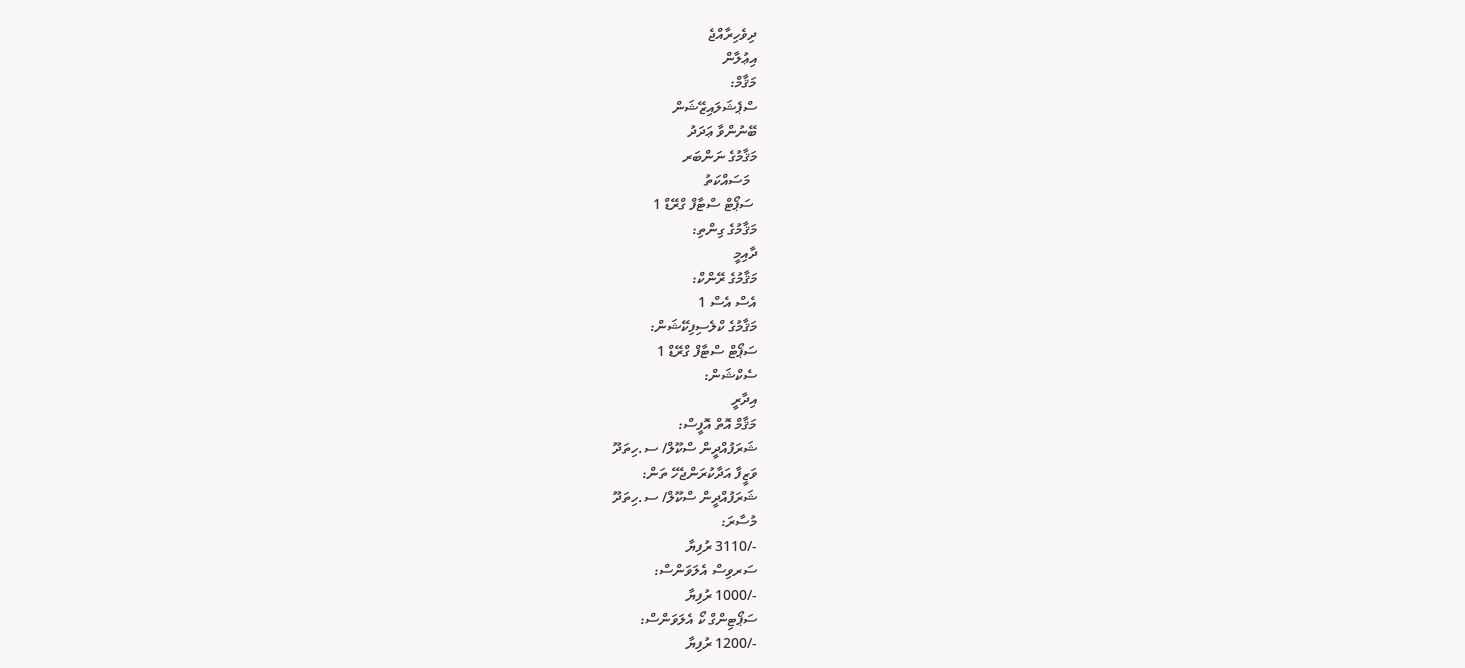ދިވެހިރާއްޖެ
އިޢުލާން
މަޤާމް:
ސްޕެޝަލައިޒޭޝަން
ބޭނުންވާ ޢަދަދު
މަޤާމުގެ ނަންބަރ
  މަސައްކަތު
 ސަޕޯޓް ސްޓާފް ގްރޭޑް 1
މަޤާމުގެ ގިންތި:
ދާއިމީ
މަޤާމުގެ ރޭންކް:
އެސް އެސް 1
މަޤާމުގެ ކްލެސިފިކޭޝަން:
ސަޕޯޓް ސްޓާފް ގްރޭޑް 1
ސެކްޝަން:
އިދާރީ
މަޤާމް އޮތް އޮފީސް:
ޝަރަފުއްދީން ސްކޫލް/ ސ.ހިތަދޫ
ވަޒީފާ އަދާކުރަންޖެހޭ ތަން:
ޝަރަފުއްދީން ސްކޫލް/ ސ.ހިތަދޫ
މުސާރަ:
-/3110 ރުފިޔާ
ސަރވިސް އެލަވަންސް:
-/1000 ރުފިޔާ
ސަޕޯޓިންގް ކޯ އެލަވަންސް:
-/1200 ރުފިޔާ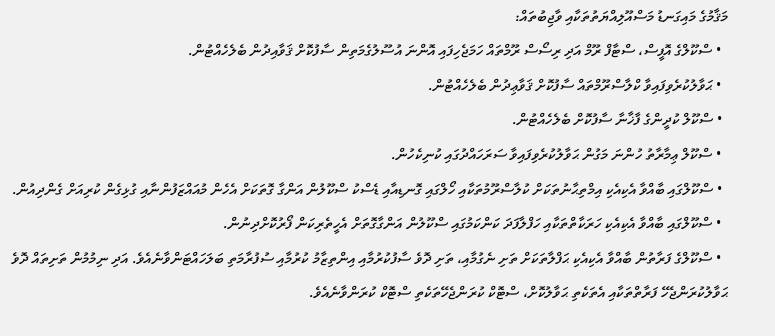މަޤާމުގެ މައިގަނޑު މަސްއޫލިއްޔަތުތަކާއި ވާޖިބުތައް:
  • ސްކޫލްގެ އޮފީސް، ސްޓާފް ރޫމް އަދި ރިސޯސް ރޫމްތައް ހަމަޖެހިފައި އޮންނަ އުސޫލުގެމަތިން ސާފުކޮށް ޤަވާއިދުން ބެލެހެއްޓުން.
  • ޙަވާލުކުރެވިފައިވާ ކްލާސްރޫމްތައް ސާފުކޮށް ޤަވާޢިދުން ބެލެހެއްޓުން.
  • ސްކޫލް ކުދީންގެ ފާޚާނާ ސާފުކޮށް ބެލެހެއްޓުން.
  • ސްކޫލް ޢިމާރާތު ހުންނަ މަގުން ޙަވާލުކުރެވިފައިވާ ސަރަހައްދުގައި ކުނިކެހުން.
  • ސްކޫލްގައި ބާއްވާ އެކިއެކި އިމްތިޙާނުތަކަށް ކުލާސްރޫމުތަކާއި ހޯލްގައި ގޮނޑިއާއި ޑެސްކު ސްކޫލުން އަންގާ ގޮތަކަށް އެހެން މުއައްޒަފުންނާއި ގުޅިގެން ކުރިއަށް ގެންދިއުން.
  • ސްކޫލްގައި ބާއްވާ އެކިއެކި ހަރަކާތްތަކާއި ހަފްލާފަދަ ކަންކަމުގައި ސްކޫލުން އަންގާގޮތަށް އެހީތެރިކަން ފޯރުކޮށްދިނުން.
  • ސްކޫލްގެ ފަރާތުން ބާއްވާ އެކިއެކި ޙަފްލާތަކަށް ތަށި ނެގުމާއި، ތަށި ދޮވެ ސާފުކުރުމާއި އިންތިޒާމު ކުރުމާއި ސުފުރާމަތި ބަލަހައްޓަންވާނެއެވެ. އަދި ނިމުމުން ތަށިތައް ދޮވެ ޙަވާލުކުރަންޖެހޭ ފަރާތްތަކާއި އެތަކެތި ޙަވާލުކޮށް، ސްޓޮކް ކުރަންޖެހޭތަކެތި ސްޓޮކް ކުރަންވާނެއެވެ.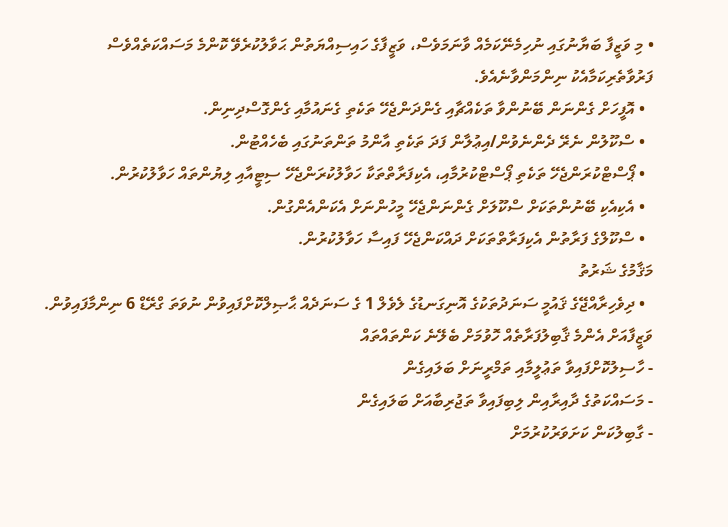• މި ވަޒީފާ ބަޔާނުގައި ނުހިމެނޭކަމެއް ވާނަމަވެސް، ވަޒީފާގެ ހައިސިއްޔަތުން ޙަވާލުކުރެވޭ ކޮންމެ މަސައްކަތެއްވެސް ފަރުވާތެރިކަމާއެކު ނިންމަންވާނެއެވެ.
  • އޮފީހަށް ގެންނަން ބޭނުންވާ ތަކެއްޗާއި ގެންދަންޖެހޭ ތަކެތި ގެނައުމާއި ގެންގޮސްދިނިން.
  • ސްކޫލުން ނެރޭ ދެންނެވުން/އިޢުލާން ފަދަ ތަކެތި އާންމު ތަންތަނުގައި ބެހެއްޓުން.
  • ޕޯސްޓްކުރަންޖެހޭ ތަކެތި ޕޯސްޓްކުރުމާއި، އެކިފަރާތްތަކާ ހަވާލުކުރަންޖެހޭ ސިޓީއާއި ލިޔުންތައް ހަވާލުކުރުން.
  • އެކިއެކި ބޭނުންތަކަށް ސްކޫލަށް ގެންނަންޖެހޭ މީހުންނަށް އެކަންއެންގުން.
  • ސްކޫލްގެ ފަރާތުން އެކިފަރާތްތަކަށް ދައްކަންޖެހޭ ފައިސާ ހަވާލުކުރުން.
މަޤާމުގެ ޝަރުތު
  • ދިވެހިރާއްޖޭގެ ޤައުމީ ސަނަދުތަކުގެ އޮނިގަނޑުގެ ލެވެލް 1 ގެ ސަނަދެއް ޙާޞިލްކޮށްފައިވުން ނުވަތަ ގްރޭޑް 6 ނިންމާފައިވުން.
ވަޒީފާއަށް އެންމެ ޤާބިލުފަރާތެއް ހޮވުމަށް ބެލޭނެ ކަންތައްތައް
- ހާސިލުކޮށްފައިވާ ތަޢުލީމާއި ތަމްރީނަށް ބަލައިގެން
- މަސައްކަތުގެ ދާއިރާއިން ލިބިފައިވާ ތަޖުރިބާއަށް ބަލައިގެން
- ގާބިލުކަން ކަށަވަރުކުރުމަށް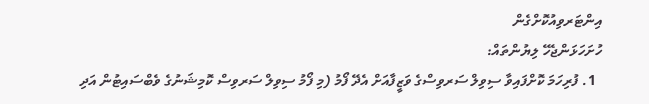އިންޓަރވިއުކޮށްގެން
ހުށަހަޅަންޖެހޭ ލިޔުންތައް:
  1. ފުރިހަމަ ކޮށްފައިވާ ސިވިލް ސަރވިސްގެ ވަޒީފާއަށް އެދޭ ފޯމު (މި ފޯމު ސިވިލް ސަރވިސް ކޮމިޝަނުގެ ވެބްސައިޓުން އަދި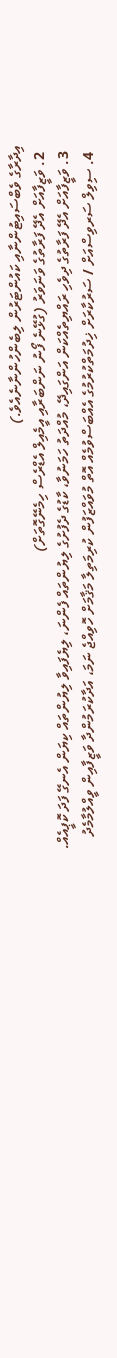އިދާރާގެ ވެބްސައިޓުންނާއި ކައުންޓަރުން ލިބެންހުންނާނެއެވެ.)
  2. ވަޒީފާއަށް އެދޭ ފަރާތުގެ ވަނަވަރު (ގުޅޭނެ ފޯނު ނަންބަރާއި އީމެއިލް އެޑްރެސް ހިމެނޭގޮތަށް)
  3. ވަޒީފާއަށް އެދޭ ފަރާތުގެ ދިވެހި ރައްޔިތެއްކަން އަންގައިދޭ، މުއްދަތު ހަމަނުވާ، ކާޑުގެ ދެފުށުގެ ލިޔުންތައް ފެންނަ، ލިޔެފައިވާ ލިޔުންތައް ކިޔަން އެނގޭ ފަދަ ކޮޕީއެއް.
  4. ސިވިލް ސަރވިސްއަށް / ސަރުކާރަށް ޚިދުމަތްކުރުމުގެ އެއްބަސްވުމެއް އޮތް މުވައްޒަފުން ކުރިމަތިލާ މަޤާމަށް ހޮވިއްޖެ ނަމަ، އަދާކުރަމުންދާ ވަޒީފާއިން ވީއްލުމާމެދު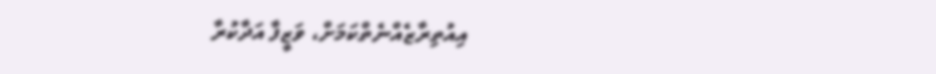އިއުތިރާޒެއްނެތްކަމަށް، ވަޒީފާ އަދާކުރާ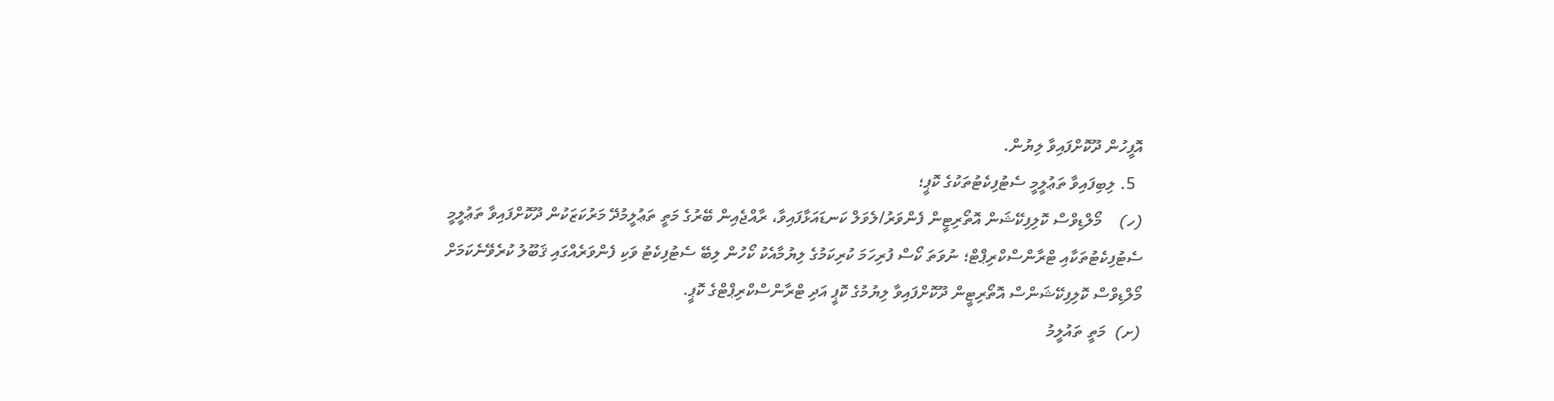އޮފީހުން ދޫކޮށްފައިވާ ލިޔުން.
  5. ލިބިފައިވާ ތަޢުލީމީ ސެޓުފިކެޓުތަކުގެ ކޮޕީ؛
(ހ)    މޯލްޑިވްސް ކޮލިފިކޭޝަން އޮތޯރިޓީން ފެންވަރު/ލެވަލް ކަނޑައަޅާފައިވާ، ރާއްޖެއިން ބޭރުގެ މަތީ ތަޢުލީމުދޭ މަރުކަޒަކުން ދޫކޮށްފައިވާ ތަޢުލީމީ ސެޓުފިކެޓުތަކާއި ޓްރާންސްކްރިޕްޓް؛ ނުވަތަ ކޯސް ފުރިހަމަ ކުރިކަމުގެ ލިޔުމާއެކު ކޯހުން ލިބޭ ސެޓުފިކެޓު ވަކި ފެންވަރެއްގައި ޤަބޫލު ކުރެވޭނެކަމަށް މޯލްޑިވްސް ކޮލިފިކޭޝަންސް އޮތޯރިޓީން ދޫކޮށްފައިވާ ލިޔުމުގެ ކޮޕީ އަދި ޓްރާންސްކްރިޕްޓްގެ ކޮޕީ.
(ށ)  މަތީ ތައުލީމު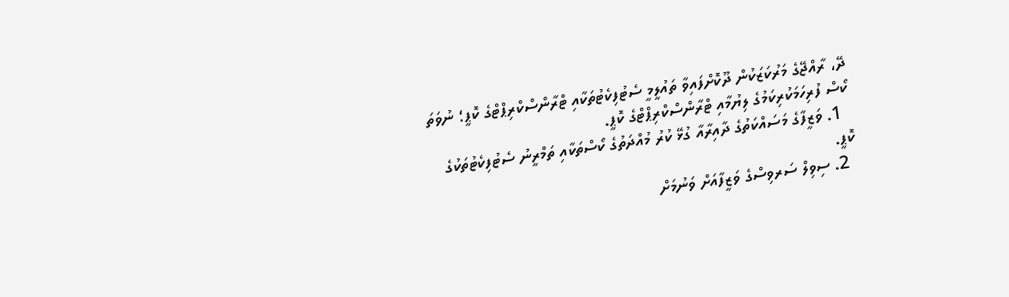ދޭ، ރާއްޖޭގެ މަރުކަޒަކުން ދޫކޮށްފައިވާ ތައުލީމީ ސެޓުފިކެޓުތަކާއި ޓްރާންސްކްރިޕްޓްގެ ކޮޕީ؛ ނުވަތަ ކޯސް ފުރިހަމަކުރިކަމުގެ ލިޔުމާއި ޓްރާންސްކްރިޕްޓްގެ ކޮޕީ.
  1. ވަޒީފާގެ މަސައްކަތުގެ ދާއިރާއާ ގުޅޭ ކުރު މުއްދަތުގެ ކޯސްތަކާއި ތަމްރީނު ސެޓުފިކެޓުތަކުގެ ކޮޕީ.
  2. ސިވިލް ސަރވިސްގެ ވަޒީފާއަށް ވަނުމަށް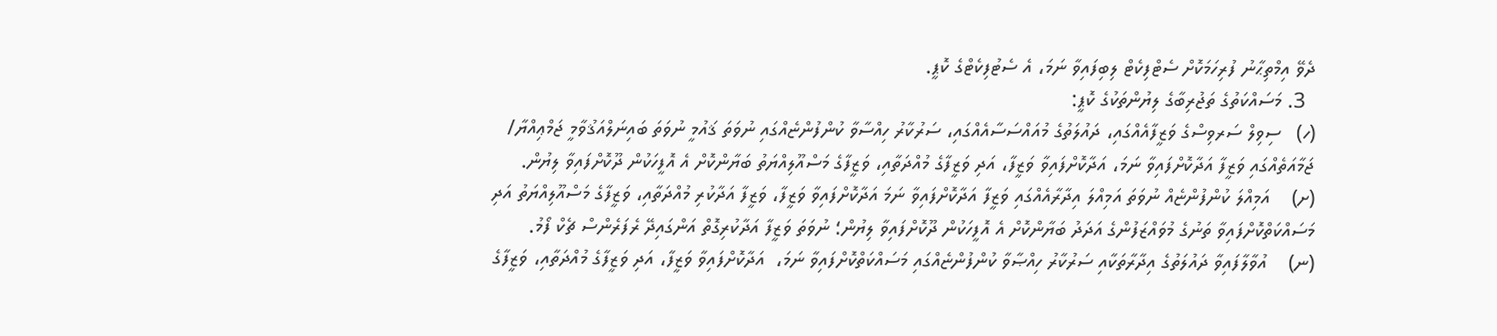ދެވޭ އިމްތިޙާނު ފުރިހަމަކޮށް ސެޓްފިކެޓް ލިބިފައިވާ ނަމަ، އެ ސެޓުފިކެޓްގެ ކޮޕީ.
  3. މަސައްކަތުގެ ތަޖުރިބާގެ ލިޔުންތަކުގެ ކޮޕީ:
(ހ)   ސިވިލް ސަރވިސްގެ ވަޒީފާއެއްގައި، ދައުލަތުގެ މުއައްސަސާއެއްގައި، ސަރުކާރު ހިއްސާވާ ކުންފުންޏެއްގައި ނުވަތަ ޤައުމީ ނުވަތަ ބައިނަލްއަޤުވާމީ ޖަމްޢިއްޔާ/ ޖަމާއަތެއްގައި ވަޒީފާ އަދާކޮށްފައިވާ ނަމަ، އަދާކޮށްފައިވާ ވަޒީފާ، އަދި ވަޒީފާގެ މުއްދަތާއި، ވަޒީފާގެ މަސްއޫލިއްޔަތު ބަޔާންކޮށް އެ އޮފީހަކުން ދޫކޮށްފައިވާ ލިޔުން.
(ށ)    އަމިއްލަ ކުންފުންޏެއް ނުވަތަ އަމިއްލަ އިދާރާއެއްގައި ވަޒީފާ އަދާކޮށްފައިވާ ނަމަ އަދާކޮށްފައިވާ ވަޒީފާ، ވަޒީފާ އަދާކުރި މުއްދަތާއި، ވަޒީފާގެ މަސްއޫލިއްޔަތު އަދި މަސައްކަތްކޮށްފައިވާ ތަނުގެ މުވައްޒަފުންގެ އަދަދު ބަޔާންކޮށް އެ އޮފީހަކުން ދޫކޮށްފައިވާ ލިޔުން؛ ނުވަތަ ވަޒީފާ އަދާކުރިގޮތް އަންގައިދޭ ރެފަރެންސް ޗެކް ފޯމު.
(ނ)    އުވާލާފައިވާ ދައުލަތުގެ އިދާރާތަކާއި ސަރުކާރު ހިއްޞާވާ ކުންފުންޏެއްގައި މަސައްކަތްކޮށްފައިވާ ނަމަ،  އަދާކޮށްފައިވާ ވަޒީފާ، އަދި ވަޒީފާގެ މުއްދަތާއި، ވަޒީފާގެ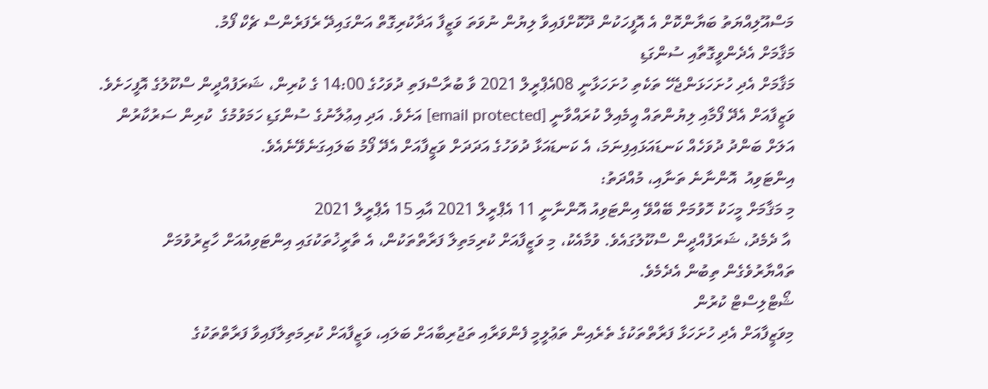މަސްއޫލިއްޔަތު ބަޔާންކޮށް އެ އޮފީހަކުން ދޫކޮށްފައިވާ ލިޔުން ނުވަތަ ވަޒީފާ އަދާކުރިގޮތް އަންގައިދޭ ރެފަރެންސް ޗެކް ފޯމު.
މަޤާމަށް އެދެންވީގޮތާއި ސުންގަޑި
މަޤާމަށް އެދި ހުށަހަޅަންޖެހޭ ތަކެތި ހުށަހަޅާނީ 08އެޕްރީލް 2021 ވާ ބުރާސްފަތި ދުވަހުގެ 14:00 ގެ ކުރިން، ޝަރަފުއްދީން ސްކޫލުގެ އޮފީހަށެވެ. ވަޒީފާއަށް އެދޭ ފޯމާއި ލިޔުންތައް އީމެއިލް ކުރައްވާނީ [email protected] އަށެވެ. އަދި އިޢުލާނުގެ ސުންގަޑި ހަމަވުމުގެ  ކުރިން ސަރުކާރުން އަލަށް ބަންދު ދުވަހެއް ކަނޑައަޅައިފިނަމަ، އެ ކަނޑައަޅާ ދުވަހުގެ އަދަދަށް ވަޒީފާއަށް އެދޭ ފޯމު ބަލައިގަނެވޭނެއެވެ.
އިންޓަވިއު  އޮންނާނެ ތަނާއި، މުއްދަތު:
މި މަޤާމަށް މީހަކު ހޮވުމަށް ބޭއްވޭ އިންޓަވިއު އޮންނާނީ 11 އެޕްރީލް 2021 އާއި 15 އެޕްރީލް 2021
 އާ ދެމެދު، ޝަރަފުއްދީން ސްކޫލުގައެވެ. ވުމާއެކު، މި ވަޒީފާއަށް ކުރިމަތިލާ ފަރާތްތަކުން، އެ ތާރީޚުތަކުގައި އިންޓަވިއުއަށް ހާޒިރުވުމަށް ތައްޔާރުވެގެން ތިބުން އެދެމެވެ.
ޝޯޓްލިސްޓް ކުރުން
މިވަޒީފާއަށް އެދި ހުށަހަޅާ ފަރާތްތަކުގެ ތެރެއިން ތަޢުލީމީ ފެންވަރާއި ތަޖުރިބާއަށް ބަލައި، ވަޒީފާއަށް ކުރިމަތިލާފައިވާ ފަރާތްތަކުގެ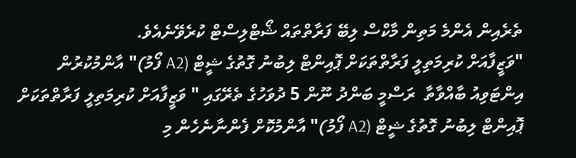ތެރެއިން އެންމެ މަތިން މާކްސް ލިބޭ ފަރާތްތައް ޝޯޓްލިސްޓް ކުރެވޭނެއެވެ.
"ވަޒީފާއަށް ކުރިމަތިލީ ފަރާތްތަކަށް ޕޮއިންޓް ލިބުނު ގޮތުގެ ޝީޓް (A2 ފޯމު)" އާންމުކުރުން
އިންޓަވިއު ބާއްވާތާ  ރަސްމީ ބަންދު ނޫން 5 ދުވަހުގެ ތެރޭގައި " ވަޒީފާއަށް ކުރިމަތިލީ ފަރާތްތަކަށް ޕޮއިންޓް ލިބުނު ގޮތުގެ ޝީޓް (A2 ފޯމު)" އާންމުކޮށް ފެންނާނެހެން މި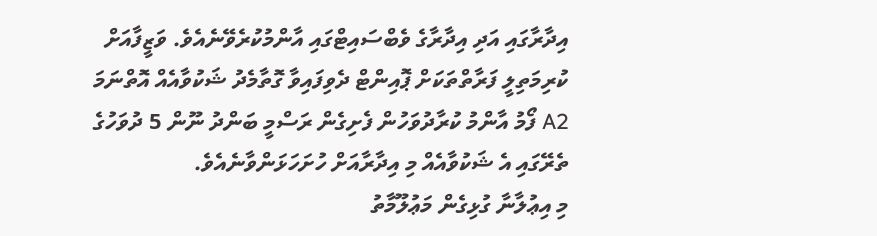އިދާރާގައި އަދި އިދާރާގެ ވެބްސައިޓްގައި އާންމުކުރެވޭނެއެވެ. ވަޒީފާއަށް ކުރިމަތިލީ ފަރާތްތަކަށް ޕޮއިންޓް ދެވިފައިވާ ގޮތާމެދު ޝަކުވާއެއް އޮތްނަމަ A2 ފޯމު އާންމު ކުރާދުވަހުން ފެށިގެން ރަސްމީ ބަންދު ނޫން 5 ދުވަހުގެ ތެރޭގައި އެ ޝަކުވާއެއް މި އިދާރާއަށް ހުށަހަޅަންވާނެއެވެ.
މި އިޢުލާނާ ގުޅިގެން މަޢުލޫމާތު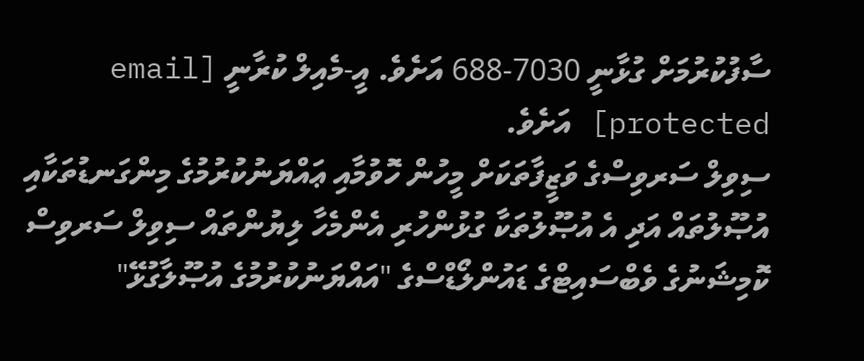ސާފުކުރުމަށް ގުޅާނީ 7030-688 އަށެވެ. އީ-މެއިލް ކުރާނީ [email protected] އަށެވެ.
ސިވިލް ސަރވިސްގެ ވަޒީފާތަކަށް މީހުން ހޮވުމާއި ޢައްޔަނުކުރުމުގެ މިންގަނޑުތަކާއި އުޞޫލުތައް އަދި އެ އުޞޫލުތަކާ ގުޅުންހުރި އެންމެހާ ލިޔުންތައް ސިވިލް ސަރވިސް ކޮމިޝަނުގެ ވެބްސައިޓްގެ ޑައުންލޯޑްސްގެ "އައްޔަނުކުރުމުގެ އުޞޫލާގުޅޭ"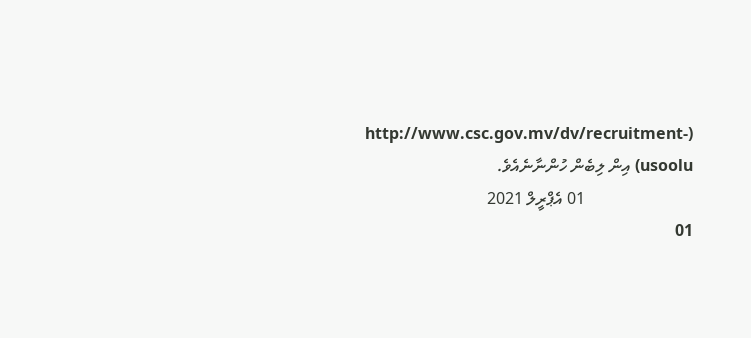(http://www.csc.gov.mv/dv/recruitment-usoolu) އިން ލިބެން ހުންނާނެއެވެ.
                          01 އެޕްރީލް 2021
01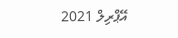އޭޕްރިލް 2021